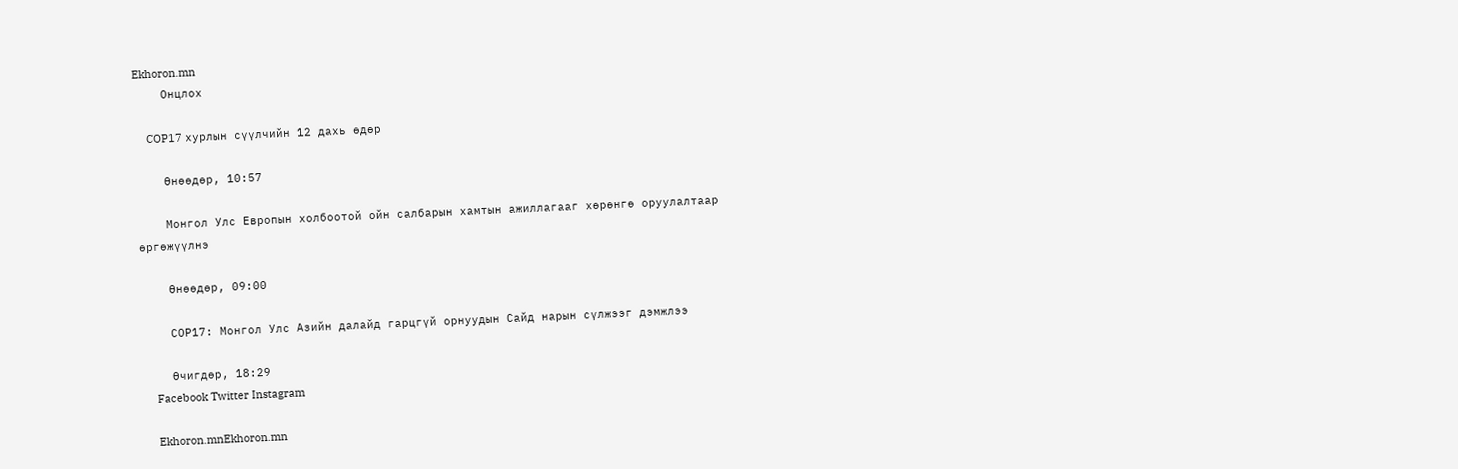Ekhoron.mn
    Онцлох

    COP17 хурлын сүүлчийн 12 дахь өдөр

    Өнөөдөр, 10:57

    Монгол Улс Европын холбоотой ойн салбарын хамтын ажиллагааг хөрөнгө оруулалтаар өргөжүүлнэ

    Өнөөдөр, 09:00

    СОР17: Монгол Улс Азийн далайд гарцгүй орнуудын Сайд нарын сүлжээг дэмжлээ

    Өчигдөр, 18:29
    Facebook Twitter Instagram

    Ekhoron.mnEkhoron.mn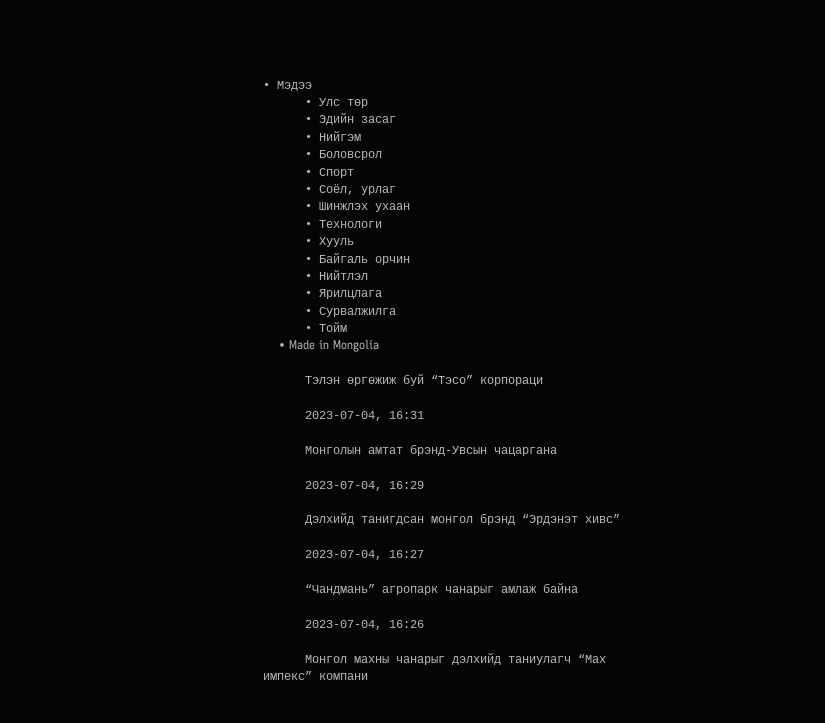• Мэдээ
      • Улс төр
      • Эдийн засаг
      • Нийгэм
      • Боловсрол
      • Спорт
      • Соёл, урлаг
      • Шинжлэх ухаан
      • Технологи
      • Хууль
      • Байгаль орчин
      • Нийтлэл
      • Ярилцлага
      • Сурвалжилга
      • Тойм
    • Made in Mongolia

      Тэлэн өргөжиж буй “Тэсо” корпораци

      2023-07-04, 16:31

      Монголын амтат брэнд-Увсын чацаргана

      2023-07-04, 16:29

      Дэлхийд танигдсан монгол брэнд “Эрдэнэт хивс”

      2023-07-04, 16:27

      “Чандмань” агропарк чанарыг амлаж байна

      2023-07-04, 16:26

      Монгол махны чанарыг дэлхийд таниулагч “Мах импекс” компани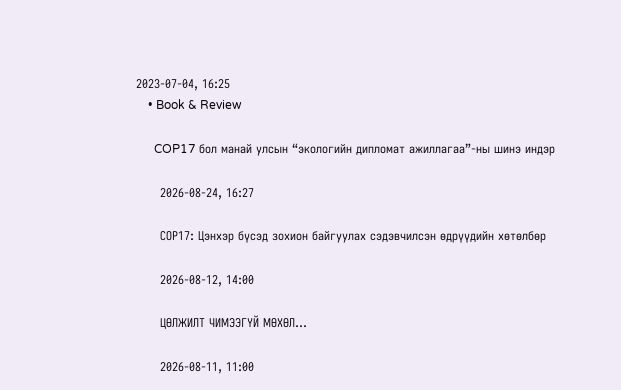2023-07-04, 16:25
    • Book & Review

      COP17 бол манай улсын “экологийн дипломат ажиллагаа”-ны шинэ индэр

      2026-08-24, 16:27

      СОР17: Цэнхэр бүсэд зохион байгуулах сэдэвчилсэн өдрүүдийн хөтөлбөр

      2026-08-12, 14:00

      ЦӨЛЖИЛТ ЧИМЭЭГҮЙ МӨХӨЛ…

      2026-08-11, 11:00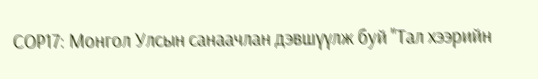СОР17: Монгол Улсын санаачлан дэвшүүлж буй "Тал хээрийн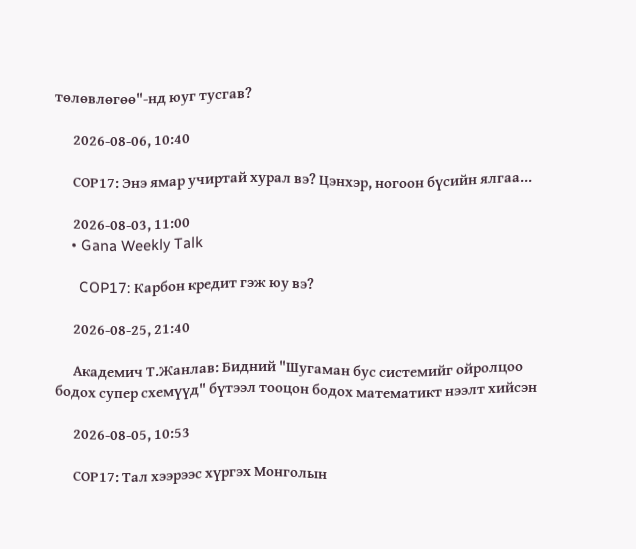төлөвлөгөө"-нд юуг тусгав?

      2026-08-06, 10:40

      СОР17: Энэ ямар учиртай хурал вэ? Цэнхэр, ногоон бүсийн ялгаа...

      2026-08-03, 11:00
    • Gana Weekly Talk

      COP17: Карбон кредит гэж юу вэ?

      2026-08-25, 21:40

      Академич Т.Жанлав: Бидний "Шугаман бус системийг ойролцоо бодох супер схемүүд" бүтээл тооцон бодох математикт нээлт хийсэн

      2026-08-05, 10:53

      СОР17: Тал хээрээс хүргэх Монголын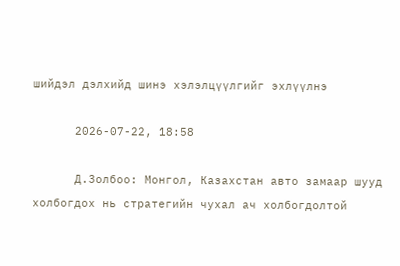шийдэл дэлхийд шинэ хэлэлцүүлгийг эхлүүлнэ

      2026-07-22, 18:58

      Д.Золбоо: Монгол, Казахстан авто замаар шууд холбогдох нь стратегийн чухал ач холбогдолтой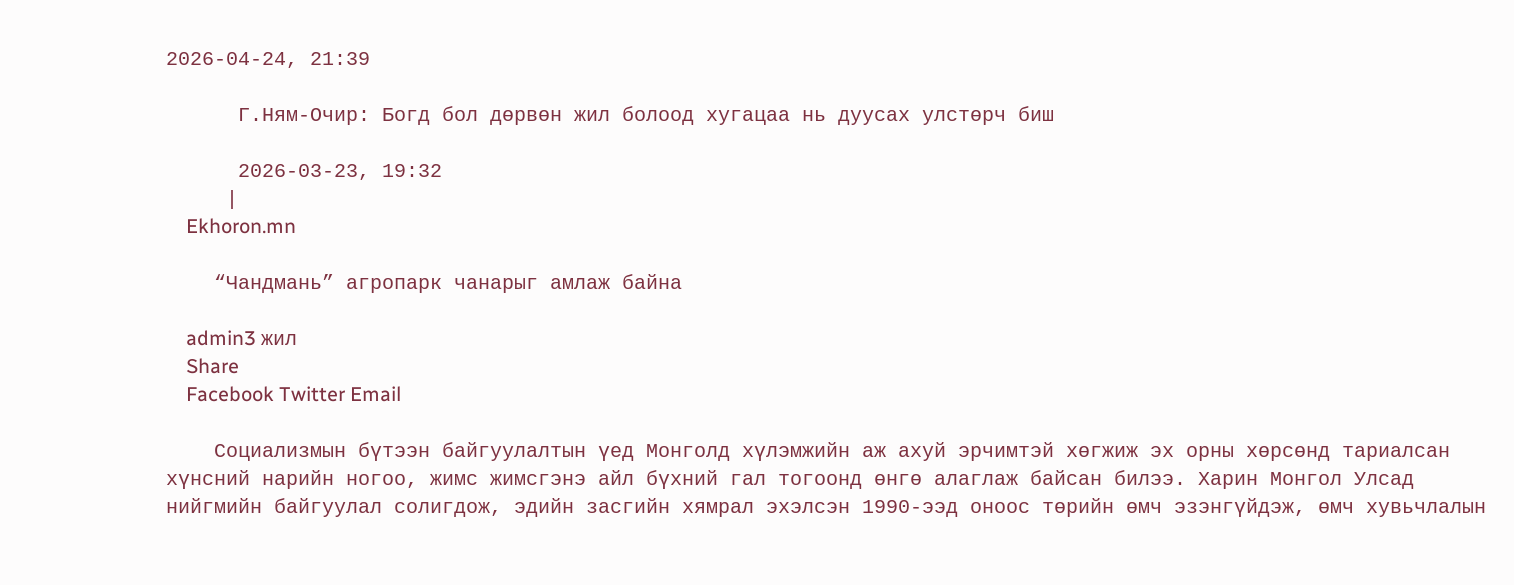2026-04-24, 21:39

      Г.Ням-Очир: Богд бол дөрвөн жил болоод хугацаа нь дуусах улстөрч биш

      2026-03-23, 19:32
     |
    Ekhoron.mn

    “Чандмань” агропарк чанарыг амлаж байна

    admin3 жил
    Share
    Facebook Twitter Email

    Социализмын бүтээн байгуулалтын үед Монголд хүлэмжийн аж ахуй эрчимтэй хөгжиж эх орны хөрсөнд тариалсан хүнсний нарийн ногоо, жимс жимсгэнэ айл бүхний гал тогоонд өнгө алаглаж байсан билээ. Харин Монгол Улсад нийгмийн байгуулал солигдож, эдийн засгийн хямрал эхэлсэн 1990-ээд оноос төрийн өмч эзэнгүйдэж, өмч хувьчлалын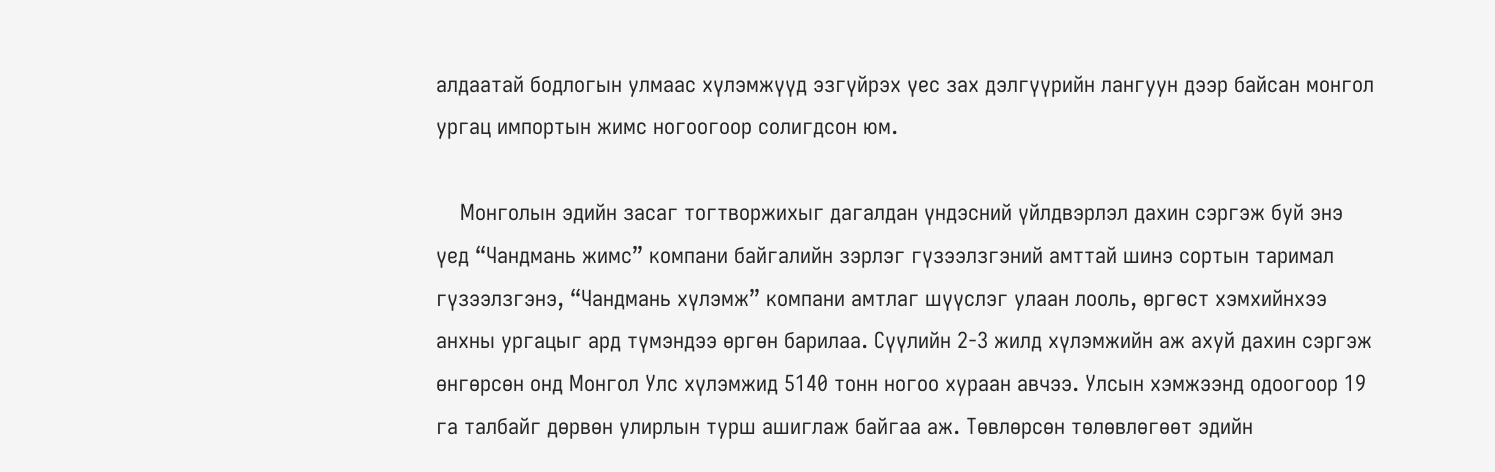алдаатай бодлогын улмаас хүлэмжүүд эзгүйрэх үес зах дэлгүүрийн лангуун дээр байсан монгол ургац импортын жимс ногоогоор солигдсон юм.

    Монголын эдийн засаг тогтворжихыг дагалдан үндэсний үйлдвэрлэл дахин сэргэж буй энэ үед “Чандмань жимс” компани байгалийн зэрлэг гүзээлзгэний амттай шинэ сортын таримал гүзээлзгэнэ, “Чандмань хүлэмж” компани амтлаг шүүслэг улаан лооль, өргөст хэмхийнхээ анхны ургацыг ард түмэндээ өргөн барилаа. Сүүлийн 2-3 жилд хүлэмжийн аж ахуй дахин сэргэж өнгөрсөн онд Монгол Улс хүлэмжид 5140 тонн ногоо хураан авчээ. Улсын хэмжээнд одоогоор 19 га талбайг дөрвөн улирлын турш ашиглаж байгаа аж. Төвлөрсөн төлөвлөгөөт эдийн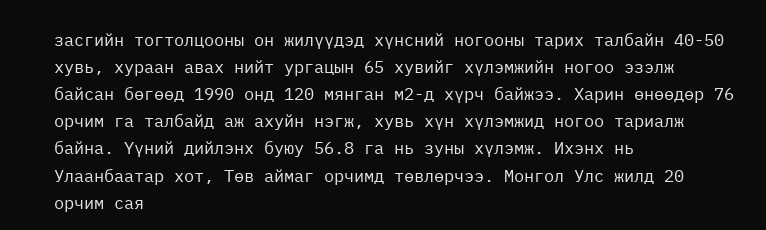засгийн тогтолцооны он жилүүдэд хүнсний ногооны тарих талбайн 40-50 хувь, хураан авах нийт ургацын 65 хувийг хүлэмжийн ногоо эзэлж байсан бөгөөд 1990 онд 120 мянган м2-д хүрч байжээ. Харин өнөөдөр 76 орчим га талбайд аж ахуйн нэгж, хувь хүн хүлэмжид ногоо тариалж байна. Үүний дийлэнх буюу 56.8 га нь зуны хүлэмж. Ихэнх нь Улаанбаатар хот, Төв аймаг орчимд төвлөрчээ. Монгол Улс жилд 20 орчим сая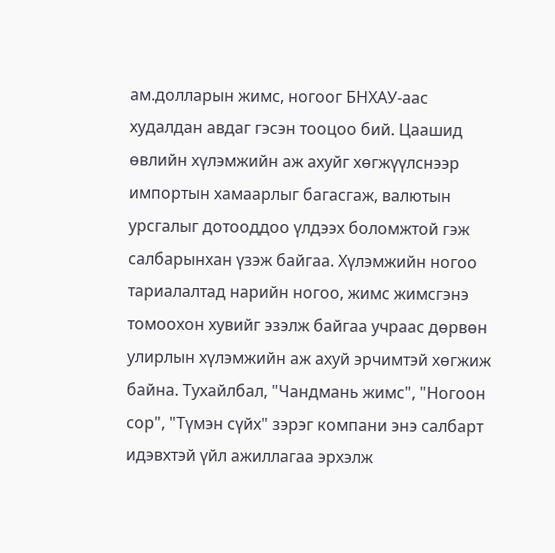ам.долларын жимс, ногоог БНХАУ-аас худалдан авдаг гэсэн тооцоо бий. Цаашид өвлийн хүлэмжийн аж ахуйг хөгжүүлснээр импортын хамаарлыг багасгаж, валютын урсгалыг дотооддоо үлдээх боломжтой гэж салбарынхан үзэж байгаа. Хүлэмжийн ногоо тариалалтад нарийн ногоо, жимс жимсгэнэ томоохон хувийг эзэлж байгаа учраас дөрвөн улирлын хүлэмжийн аж ахуй эрчимтэй хөгжиж байна. Тухайлбал, "Чандмань жимс", "Ногоон сор", "Түмэн сүйх" зэрэг компани энэ салбарт идэвхтэй үйл ажиллагаа эрхэлж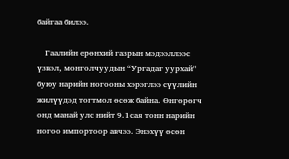байгаа билээ.

    Гаалийн ерөнхий газрын мэдээллээс үзвэл, монголчуудын “Ургадаг уурхай" буюу нарийн ногооны хэрэглээ сүүлийн жилүүдэд тогтмол өсөж байна. Өнгөрөгч онд манай улс нийт 9.1сая тонн нарийн ногоо импортоор авчээ. Энэхүү өсөн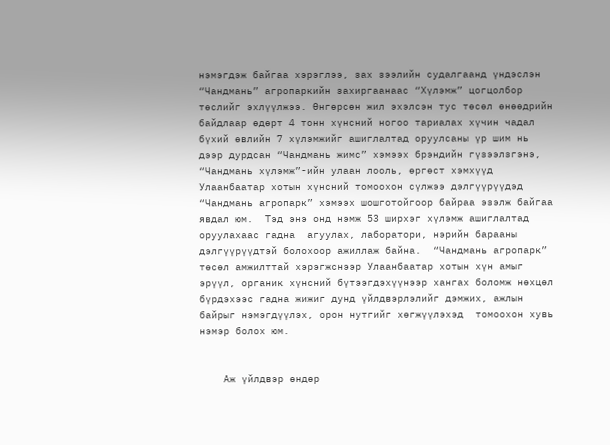нэмэгдэж байгаа хэрэглээ, зах зээлийн судалгаанд үндэслэн “Чандмань” агропаркийн захиргаанаас “Хүлэмж” цогцолбор төслийг эхлүүлжээ. Өнгөрсөн жил эхэлсэн тус төсөл өнөөдрийн байдлаар өдөрт 4 тонн хүнсний ногоо тариалах хүчин чадал бүхий өвлийн 7 хүлэмжийг ашиглалтад оруулсаны үр шим нь дээр дурдсан “Чандмань жимс” хэмээх брэндийн гүзээлзгэнэ, “Чандмань хүлэмж”-ийн улаан лооль, өргөст хэмхүүд Улаанбаатар хотын хүнсний томоохон сүлжээ дэлгүүрүүдэд “Чандмань агропарк” хэмээх шошготойгоор байраа эзэлж байгаа явдал юм.  Тэд энэ онд нэмж 53 ширхэг хүлэмж ашиглалтад оруулахаас гадна  агуулах, лаборатори, нэрийн барааны дэлгүүрүүдтэй болохоор ажиллаж байна.  “Чандмань агропарк” төсөл амжилттай хэрэгжснээр Улаанбаатар хотын хүн амыг эрүүл, органик хүнсний бүтээгдэхүүнээр хангах боломж нөхцөл бүрдэхээс гадна жижиг дунд үйлдвэрлэлийг дэмжих, ажлын байрыг нэмэгдүүлэх, орон нутгийг хөгжүүлэхэд  томоохон хувь нэмэр болох юм.


    Аж үйлдвэр өндөр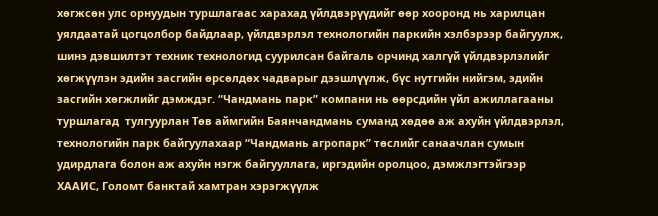хөгжсөн улс орнуудын туршлагаас харахад үйлдвэрүүдийг өөр хооронд нь харилцан уялдаатай цогцолбор байдлаар, үйлдвэрлэл технологийн паркийн хэлбэрээр байгуулж,  шинэ дэвшилтэт техник технологид суурилсан байгаль орчинд халгүй үйлдвэрлэлийг хөгжүүлэн эдийн засгийн өрсөлдөх чадварыг дээшлүүлж, бүс нутгийн нийгэм, эдийн засгийн хөгжлийг дэмждэг. “Чандмань парк” компани нь өөрсдийн үйл ажиллагааны туршлагад  тулгуурлан Төв аймгийн Баянчандмань суманд хөдөө аж ахуйн үйлдвэрлэл, технологийн парк байгуулахаар “Чандмань агропарк” төслийг санаачлан сумын удирдлага болон аж ахуйн нэгж байгууллага, иргэдийн оролцоо, дэмжлэгтэйгээр ХААИС, Голомт банктай хамтран хэрэгжүүлж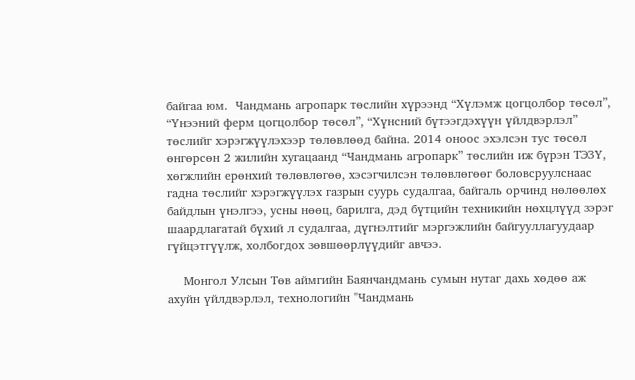байгаа юм.  Чандмань агропарк төслийн хүрээнд “Хүлэмж цогцолбор төсөл”, “Үнээний ферм цогцолбор төсөл”, “Хүнсний бүтээгдэхүүн үйлдвэрлэл” төслийг хэрэгжүүлэхээр төлөвлөөд байна. 2014 оноос эхэлсэн тус төсөл өнгөрсөн 2 жилийн хугацаанд “Чандмань агропарк” төслийн иж бүрэн ТЭЗҮ, хөгжлийн ерөнхий төлөвлөгөө, хэсэгчилсэн төлөвлөгөөг боловсруулснаас гадна төслийг хэрэгжүүлэх газрын суурь судалгаа, байгаль орчинд нөлөөлөх байдлын үнэлгээ, усны нөөц, барилга, дэд бүтцийн техникийн нөхцлүүд зэрэг шаардлагатай бүхий л судалгаа, дүгнэлтийг мэргэжлийн байгууллагуудаар гүйцэтгүүлж, холбогдох зөвшөөрлүүдийг авчээ.

    Монгол Улсын Төв аймгийн Баянчандмань сумын нутаг дахь хөдөө аж ахуйн үйлдвэрлэл, технологийн "Чандмань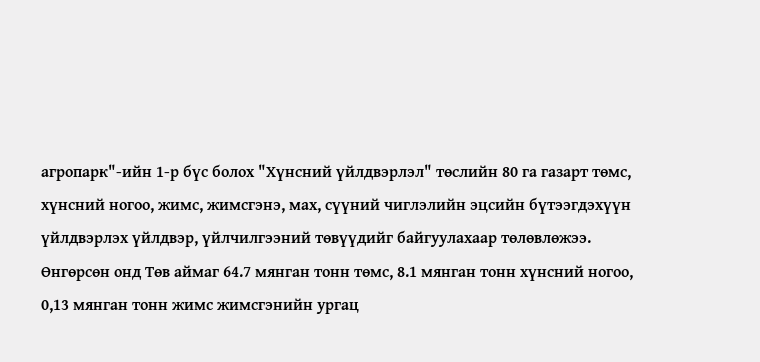агропарк"-ийн 1-р бүс болох "Хүнсний үйлдвэрлэл" төслийн 80 га газарт төмс, хүнсний ногоо, жимс, жимсгэнэ, мах, сүүний чиглэлийн эцсийн бүтээгдэхүүн үйлдвэрлэх үйлдвэр, үйлчилгээний төвүүдийг байгуулахаар төлөвлөжээ. Өнгөрсөн онд Төв аймаг 64.7 мянган тонн төмс, 8.1 мянган тонн хүнсний ногоо, 0,13 мянган тонн жимс жимсгэнийн ургац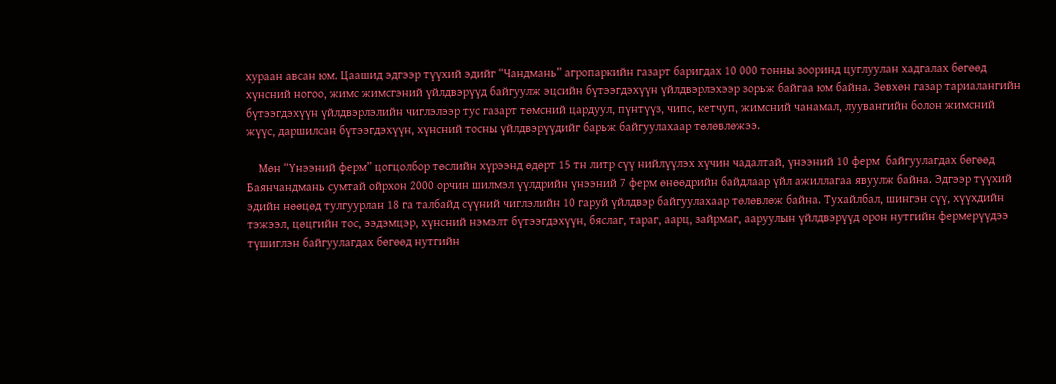хураан авсан юм. Цаашид эдгээр түүхий эдийг “Чандмань” агропаркийн газарт баригдах 10 000 тонны зооринд цуглуулан хадгалах бөгөөд хүнсний ногоо, жимс жимсгэний үйлдвэрүүд байгуулж эцсийн бүтээгдэхүүн үйлдвэрлэхээр зорьж байгаа юм байна. Зөвхөн газар тариалангийн бүтээгдэхүүн үйлдвэрлэлийн чиглэлээр тус газарт төмсний цардуул, пүнтүүз, чипс, кетчуп, жимсний чанамал, луувангийн болон жимсний жүүс, даршилсан бүтээгдэхүүн, хүнсний тосны үйлдвэрүүдийг барьж байгуулахаар төлөвлөжээ.

    Мөн “Үнээний ферм” цогцолбор төслийн хүрээнд өдөрт 15 тн литр сүү нийлүүлэх хүчин чадалтай, үнээний 10 ферм  байгуулагдах бөгөөд Баянчандмань сумтай ойрхон 2000 орчин шилмэл үүлдрийн үнээний 7 ферм өнөөдрийн байдлаар үйл ажиллагаа явуулж байна. Эдгээр түүхий эдийн нөөцөд тулгуурлан 18 га талбайд сүүний чиглэлийн 10 гаруй үйлдвэр байгуулахаар төлөвлөж байна. Тухайлбал, шингэн сүү, хүүхдийн тэжээл, цөцгийн тос, ээдэмцэр, хүнсний нэмэлт бүтээгдэхүүн, бяслаг, тараг, аарц, зайрмаг, ааруулын үйлдвэрүүд орон нутгийн фермерүүдээ түшиглэн байгуулагдах бөгөөд нутгийн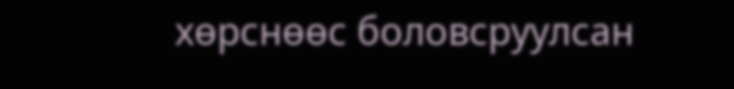хөрснөөс боловсруулсан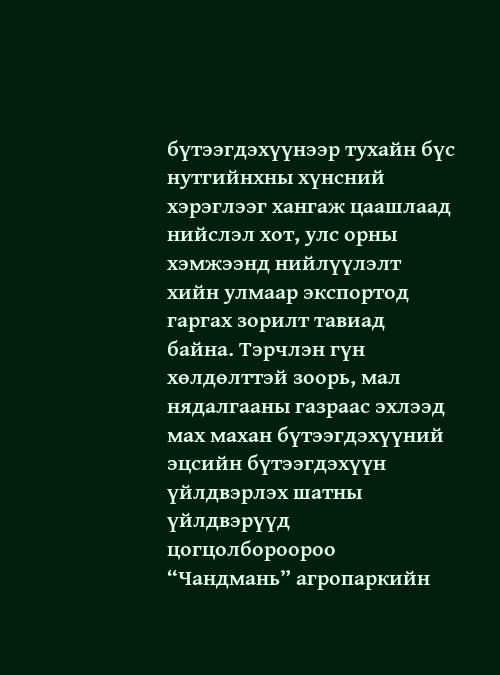бүтээгдэхүүнээр тухайн бүс нутгийнхны хүнсний хэрэглээг хангаж цаашлаад нийслэл хот, улс орны хэмжээнд нийлүүлэлт хийн улмаар экспортод гаргах зорилт тавиад байна. Тэрчлэн гүн хөлдөлттэй зоорь, мал нядалгааны газраас эхлээд мах махан бүтээгдэхүүний эцсийн бүтээгдэхүүн үйлдвэрлэх шатны үйлдвэрүүд цогцолбороороо “Чандмань” агропаркийн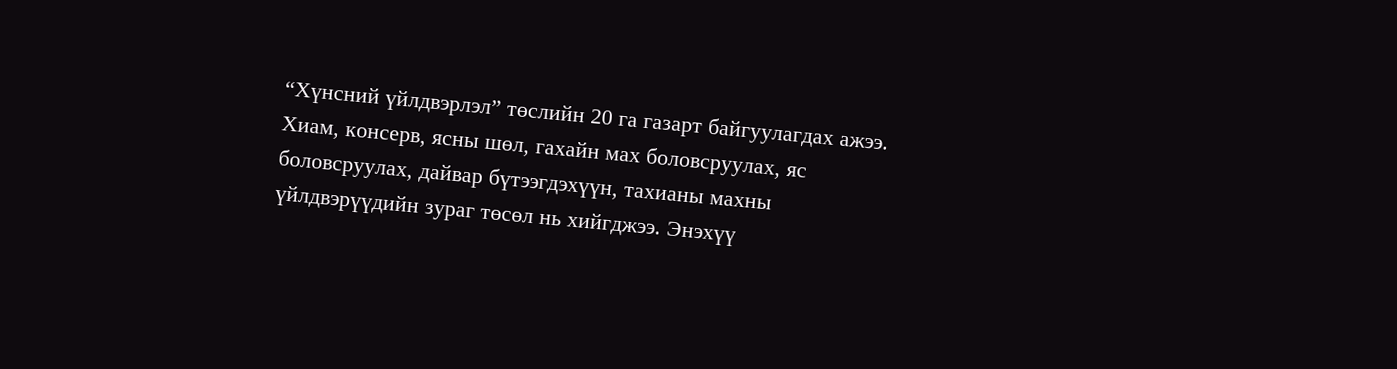“Хүнсний үйлдвэрлэл” төслийн 20 га газарт байгуулагдах ажээ. Хиам, консерв, ясны шөл, гахайн мах боловсруулах, яс боловсруулах, дайвар бүтээгдэхүүн, тахианы махны үйлдвэрүүдийн зураг төсөл нь хийгджээ. Энэхүү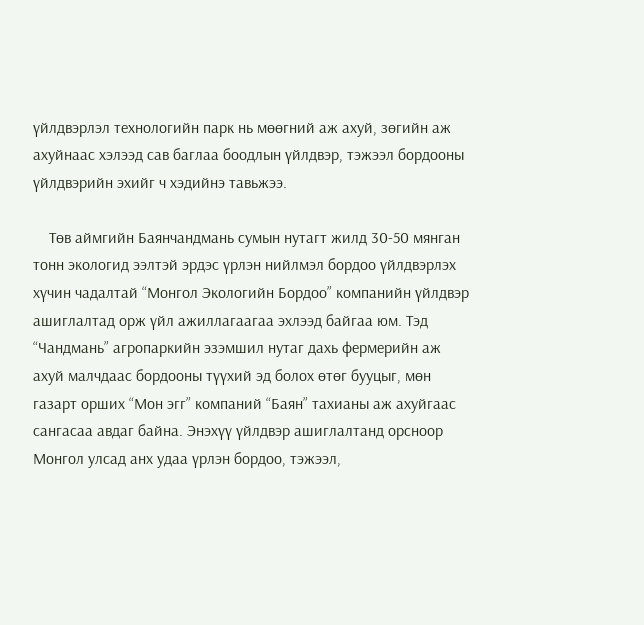үйлдвэрлэл технологийн парк нь мөөгний аж ахуй, зөгийн аж ахуйнаас хэлээд сав баглаа боодлын үйлдвэр, тэжээл бордооны үйлдвэрийн эхийг ч хэдийнэ тавьжээ.

    Төв аймгийн Баянчандмань сумын нутагт жилд 30-50 мянган тонн экологид ээлтэй эрдэс үрлэн нийлмэл бордоо үйлдвэрлэх хүчин чадалтай “Монгол Экологийн Бордоо” компанийн үйлдвэр ашиглалтад орж үйл ажиллагаагаа эхлээд байгаа юм. Тэд “Чандмань” агропаркийн эзэмшил нутаг дахь фермерийн аж ахуй малчдаас бордооны түүхий эд болох өтөг бууцыг, мөн газарт орших “Мон эгг” компаний “Баян” тахианы аж ахуйгаас сангасаа авдаг байна. Энэхүү үйлдвэр ашиглалтанд орсноор Монгол улсад анх удаа үрлэн бордоо, тэжээл,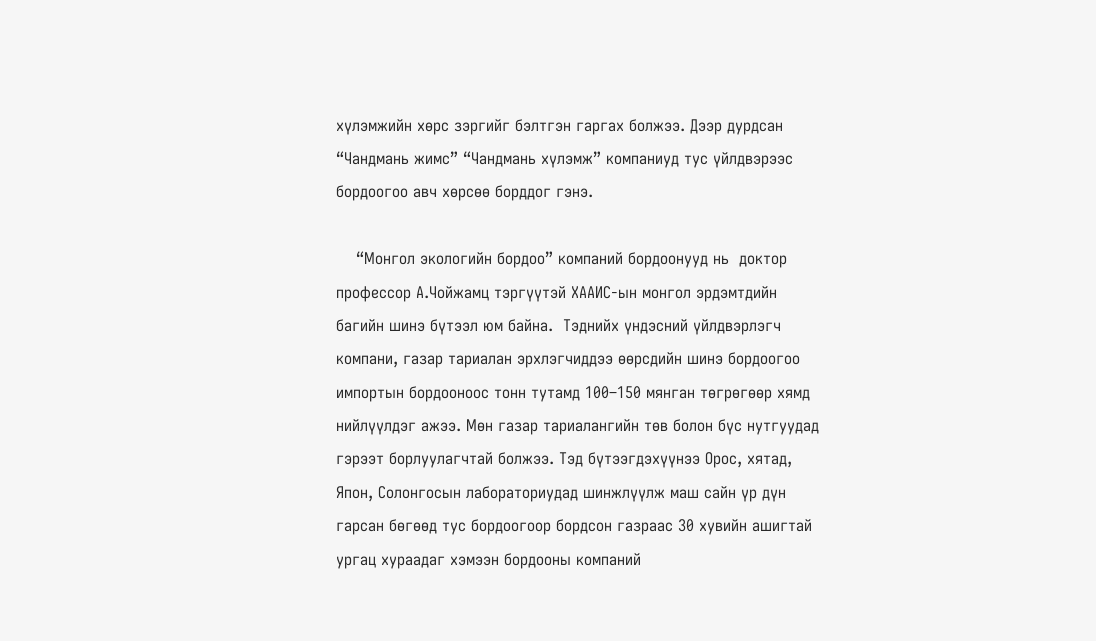хүлэмжийн хөрс зэргийг бэлтгэн гаргах болжээ. Дээр дурдсан “Чандмань жимс” “Чандмань хүлэмж” компаниуд тус үйлдвэрээс бордоогоо авч хөрсөө борддог гэнэ.

    “Монгол экологийн бордоо” компаний бордоонууд нь  доктор профессор А.Чойжамц тэргүүтэй ХААИС-ын монгол эрдэмтдийн багийн шинэ бүтээл юм байна.  Тэднийх үндэсний үйлдвэрлэгч компани, газар тариалан эрхлэгчиддээ өөрсдийн шинэ бордоогоо импортын бордооноос тонн тутамд 100–150 мянган төгрөгөөр хямд нийлүүлдэг ажээ. Мөн газар тариалангийн төв болон бүс нутгуудад гэрээт борлуулагчтай болжээ. Тэд бүтээгдэхүүнээ Орос, хятад, Япон, Солонгосын лабораториудад шинжлүүлж маш сайн үр дүн гарсан бөгөөд тус бордоогоор бордсон газраас 30 хувийн ашигтай ургац хураадаг хэмээн бордооны компаний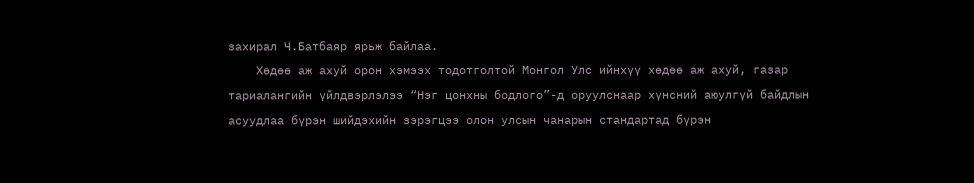захирал Ч.Батбаяр ярьж байлаа.
    Хөдөө аж ахуй орон хэмээх тодотголтой Монгол Улс ийнхүү хөдөө аж ахуй, газар тариалангийн үйлдвэрлэлээ “Нэг цонхны бодлого”-д оруулснаар хүнсний аюулгүй байдлын асуудлаа бүрэн шийдэхийн зэрэгцээ олон улсын чанарын стандартад бүрэн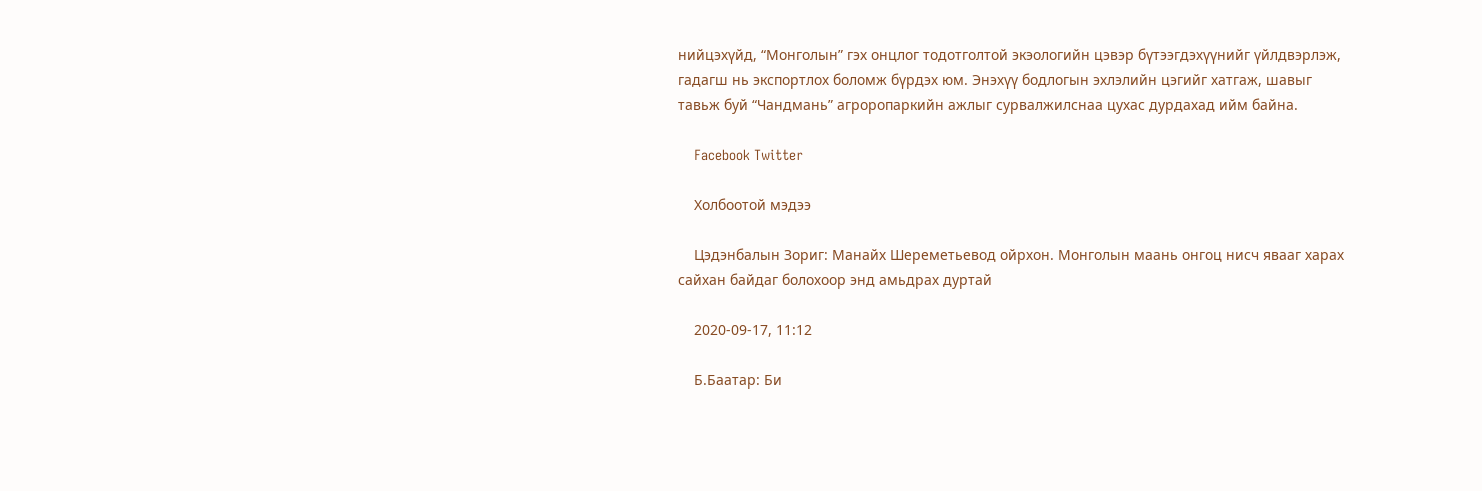нийцэхүйд, “Монголын” гэх онцлог тодотголтой экэологийн цэвэр бүтээгдэхүүнийг үйлдвэрлэж, гадагш нь экспортлох боломж бүрдэх юм. Энэхүү бодлогын эхлэлийн цэгийг хатгаж, шавыг тавьж буй “Чандмань” агроропаркийн ажлыг сурвалжилснаа цухас дурдахад ийм байна.

    Facebook Twitter

    Холбоотой мэдээ

    Цэдэнбалын Зориг: Манайх Шереметьевод ойрхон. Монголын маань онгоц нисч явааг харах сайхан байдаг болохоор энд амьдрах дуртай

    2020-09-17, 11:12

    Б.Баатар: Би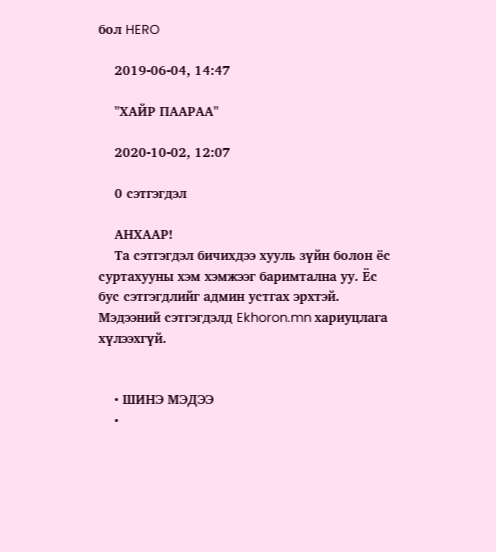бол HERO

    2019-06-04, 14:47

    "ХАЙР ПААРАА"

    2020-10-02, 12:07

    0 сэтгэгдэл

    АНХААР!
    Та сэтгэгдэл бичихдээ хууль зүйн болон ёс суртахууны хэм хэмжээг баримтална уу. Ёс бус сэтгэгдлийг админ устгах эрхтэй. Мэдээний сэтгэгдэлд Ekhoron.mn хариуцлага хүлээхгүй.


    • ШИНЭ МЭДЭЭ
    •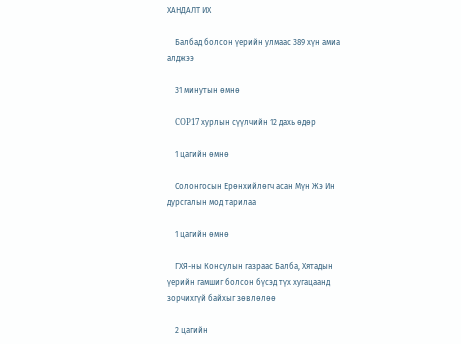ХАНДАЛТ ИХ

    Балбад болсон үерийн улмаас 389 хүн амиа алджээ

    31 минутын өмнө

    COP17 хурлын сүүлчийн 12 дахь өдөр

    1 цагийн өмнө

    Солонгосын Ерөнхийлөгч асан Мүн Жэ Ин дурсгалын мод тарилаа

    1 цагийн өмнө

    ГХЯ-ны Консулын газраас Балба, Хятадын үерийн гамшиг болсон бүсэд түх хугацаанд зорчихгүй байхыг зөвлөлөө

    2 цагийн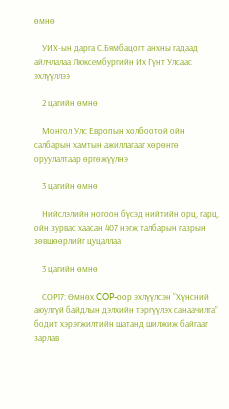өмнө

    УИХ-ын дарга С.Бямбацогт анхны гадаад айлчлалаа Люксембургийн Их Гүнт Улсаас эхлүүллээ

    2 цагийн өмнө

    Монгол Улс Европын холбоотой ойн салбарын хамтын ажиллагааг хөрөнгө оруулалтаар өргөжүүлнэ

    3 цагийн өмнө

    Нийслэлийн ногоон бүсэд нийтийн орц, гарц, ойн зурвас хаасан 407 нэгж талбарын газрын зөвшөөрлийг цуцаллаа

    3 цагийн өмнө

    СОР17: Өмнөх COP-оор эхлүүлсэн “Хүнсний аюулгүй байдлын дэлхийн тэргүүлэх санаачилга” бодит хэрэгжилтийн шатанд шилжиж байгааг зарлав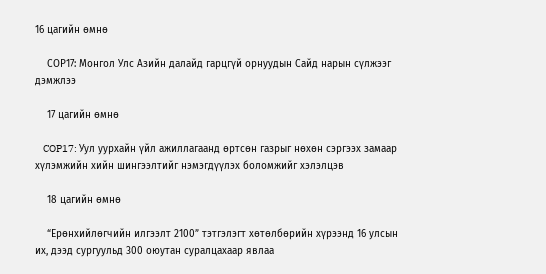16 цагийн өмнө

    СОР17: Монгол Улс Азийн далайд гарцгүй орнуудын Сайд нарын сүлжээг дэмжлээ

    17 цагийн өмнө

    COP17: Уул уурхайн үйл ажиллагаанд өртсөн газрыг нөхөн сэргээх замаар хүлэмжийн хийн шингээлтийг нэмэгдүүлэх боломжийг хэлэлцэв

    18 цагийн өмнө

    “Ерөнхийлөгчийн илгээлт 2100” тэтгэлэгт хөтөлбөрийн хүрээнд 16 улсын их, дээд сургуульд 300 оюутан суралцахаар явлаа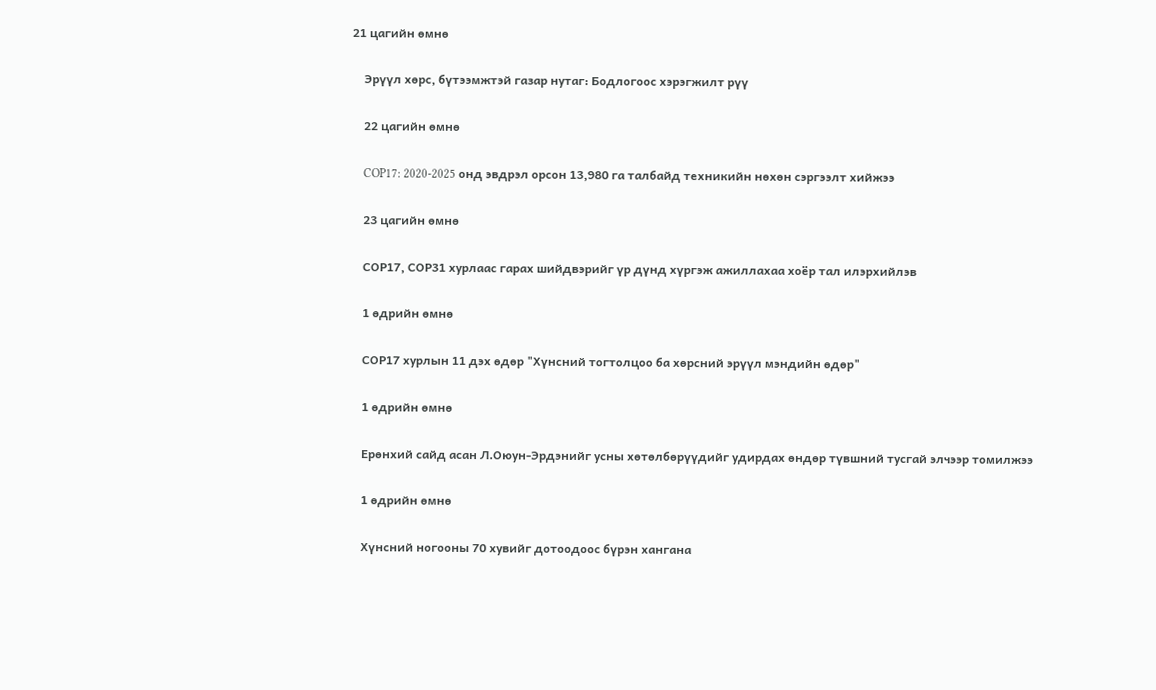21 цагийн өмнө

    Эрүүл хөрс, бүтээмжтэй газар нутаг: Бодлогоос хэрэгжилт рүү

    22 цагийн өмнө

    COP17: 2020-2025 онд эвдрэл орсон 13,980 га талбайд техникийн нөхөн сэргээлт хийжээ

    23 цагийн өмнө

    СОР17, СОР31 хурлаас гарах шийдвэрийг үр дүнд хүргэж ажиллахаа хоёр тал илэрхийлэв

    1 өдрийн өмнө

    СОР17 хурлын 11 дэх өдөр "Хүнсний тогтолцоо ба хөрсний эрүүл мэндийн өдөр"

    1 өдрийн өмнө

    Ерөнхий сайд асан Л.Оюун-Эрдэнийг усны хөтөлбөрүүдийг удирдах өндөр түвшний тусгай элчээр томилжээ

    1 өдрийн өмнө

    Хүнсний ногооны 70 хувийг дотоодоос бүрэн хангана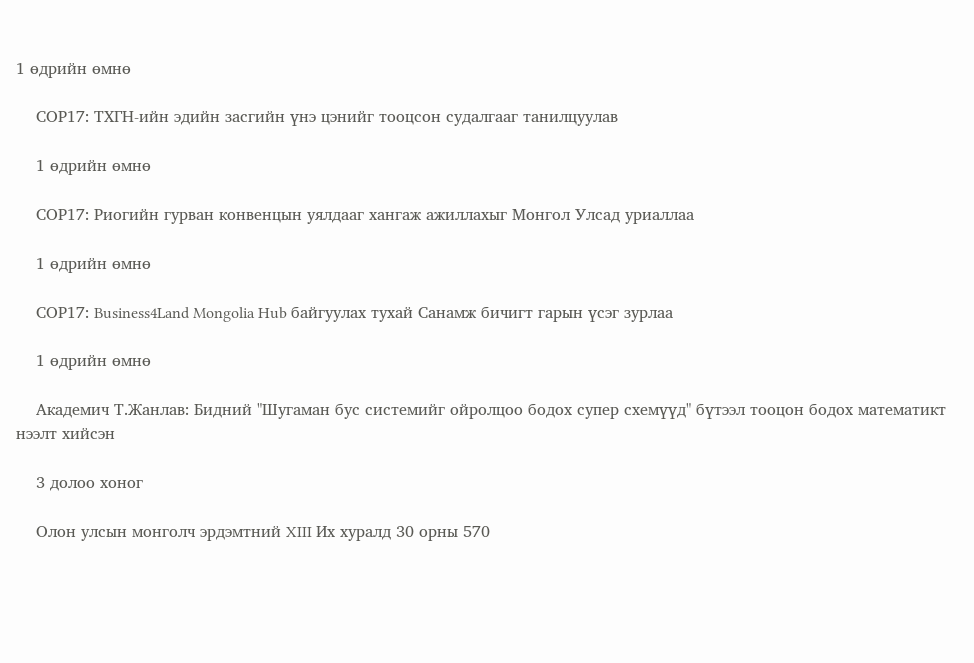1 өдрийн өмнө

    СОР17: ТХГН-ийн эдийн засгийн үнэ цэнийг тооцсон судалгааг танилцуулав

    1 өдрийн өмнө

    СОР17: Риогийн гурван конвенцын уялдааг хангаж ажиллахыг Монгол Улсад уриаллаа

    1 өдрийн өмнө

    СОР17: Business4Land Mongolia Hub байгуулах тухай Санамж бичигт гарын үсэг зурлаа

    1 өдрийн өмнө

    Академич Т.Жанлав: Бидний "Шугаман бус системийг ойролцоо бодох супер схемүүд" бүтээл тооцон бодох математикт нээлт хийсэн

    3 долоо хоног

    Олон улсын монголч эрдэмтний XIII Их хуралд 30 орны 570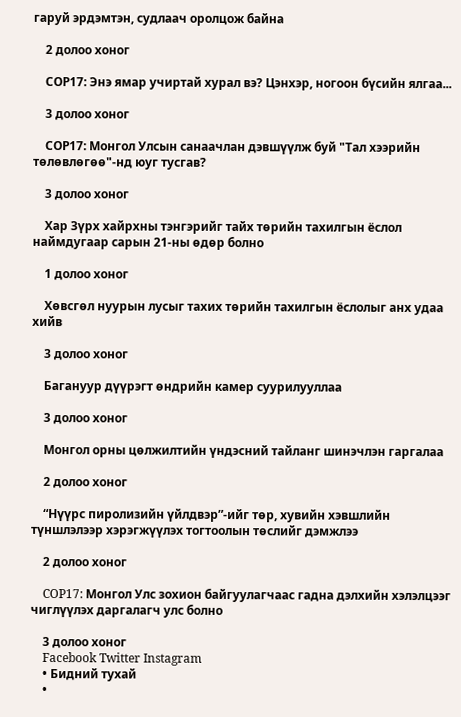гаруй эрдэмтэн, судлаач оролцож байна

    2 долоо хоног

    СОР17: Энэ ямар учиртай хурал вэ? Цэнхэр, ногоон бүсийн ялгаа...

    3 долоо хоног

    СОР17: Монгол Улсын санаачлан дэвшүүлж буй "Тал хээрийн төлөвлөгөө"-нд юуг тусгав?

    3 долоо хоног

    Хар Зүрх хайрхны тэнгэрийг тайх төрийн тахилгын ёслол наймдугаар сарын 21-ны өдөр болно

    1 долоо хоног

    Хөвсгөл нуурын лусыг тахих төрийн тахилгын ёслолыг анх удаа хийв

    3 долоо хоног

    Багануур дүүрэгт өндрийн камер суурилууллаа

    3 долоо хоног

    Монгол орны цөлжилтийн үндэсний тайланг шинэчлэн гаргалаа

    2 долоо хоног

    “Нүүрс пиролизийн үйлдвэр”-ийг төр, хувийн хэвшлийн түншлэлээр хэрэгжүүлэх тогтоолын төслийг дэмжлээ

    2 долоо хоног

    COP17: Монгол Улс зохион байгуулагчаас гадна дэлхийн хэлэлцээг чиглүүлэх даргалагч улс болно

    3 долоо хоног
    Facebook Twitter Instagram
    • Бидний тухай
    •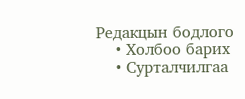Редакцын бодлого
    • Холбоо барих
    • Сурталчилгаа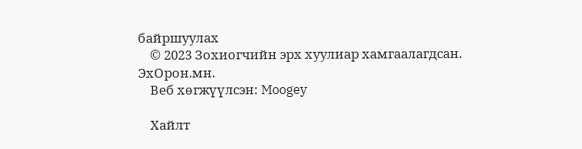байршуулах
    © 2023 Зохиогчийн эрх хуулиар хамгаалагдсан. ЭхОрон.мн.
    Веб хөгжүүлсэн: Moogey

    Хайлт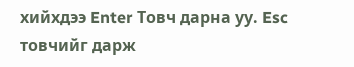хийхдээ Enter Товч дарна уу. Esc товчийг дарж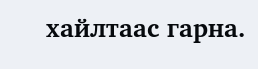хайлтаас гарна.